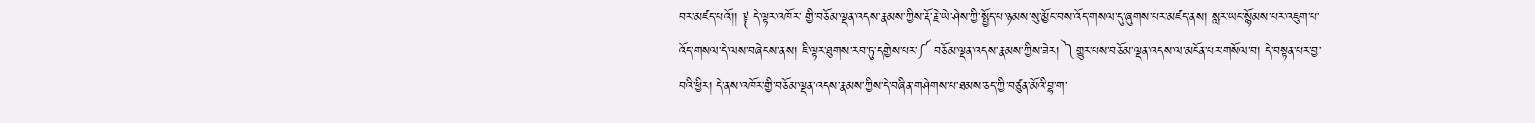བར་མཛད་པའོ།། ༈ དེ་ལྟར་འཁོར་ གྱི་བཅོམ་ལྡན་འདས་རྣམས་ཀྱིས་རྡོ་རྗེ་ཡེ་ཤེས་ཀྱི་སྤྱོད་པ་ཉམས་སུ་མྱོང་བས་འོད་གསལ་དུ་ཞུགས་པར་མཛད་ནས། སླར་ཡང་སྙོམས་པར་འཇུག་པ་འོད་གསལ་དེ་ལས་བཞེངས་ནས། ཇི་ལྟར་ཐུགས་རབ་ཏུ་དགྱེས་པར་༼ བཅོམ་ལྡན་འདས་རྣམས་ཀྱིས་ཟེར། ༽གྱུར་པས་བཅོམ་ལྡན་འདས་ལ་མངོན་པར་གསོལ་བ། དེ་བསྟན་པར་བྱ་བའི་ཕྱིར། དེ་ནས་འཁོར་གྱི་བཅོམ་ལྡན་འདས་རྣམས་ཀྱིས་དེ་བཞིན་གཤེགས་པ་ཐམས་ཅད་ཀྱི་བཙུན་མོའི་བྷ་ག་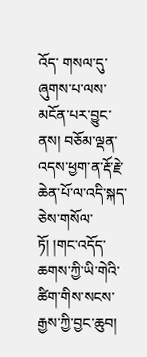འོད་ གསལ་དུ་ཞུགས་པ་ལས་མངོན་པར་བྱུང་ནས། བཅོམ་ལྡན་འདས་ཕྱག་ན་རྡོ་རྗེ་ཆེན་པོ་ལ་འདི་སྐད་ཅེས་གསོལ་ཏོ། །གང་འདོད་ཆགས་ཀྱི་ཡི་གེའི་ཚིག་གིས་སངས་རྒྱས་ཀྱི་བྱང་ཆུབ།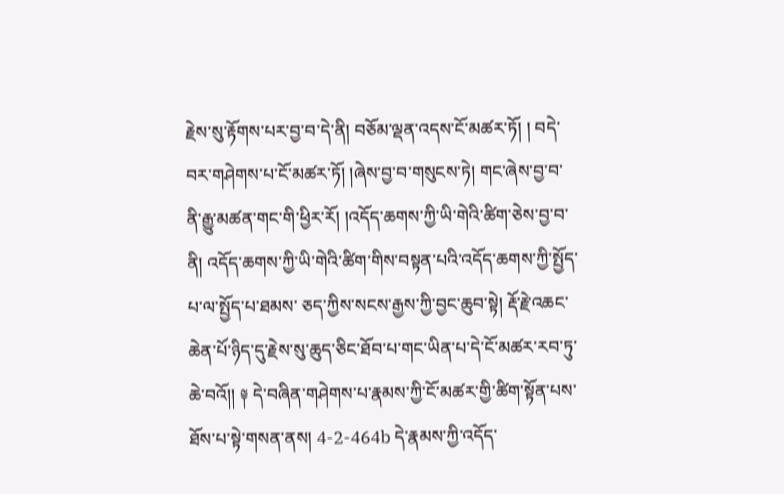རྗེས་སུ་རྟོགས་པར་བྱ་བ་དེ་ནི། བཅོམ་ལྡན་འདས་ངོ་མཚར་ཏོ། ། བདེ་བར་གཤེགས་པ་ངོ་མཚར་ཏོ། །ཞེས་བྱ་བ་གསུངས་ཏེ། གང་ཞེས་བྱ་བ་ནི་རྒྱུ་མཚན་གང་གི་ཕྱིར་རོ། །འདོད་ཆགས་ཀྱི་ཡི་གེའི་ཚིག་ཅེས་བྱ་བ་ནི། འདོད་ཆགས་ཀྱི་ཡི་གེའི་ཚིག་གིས་བསྟན་པའི་འདོད་ཆགས་ཀྱི་སྤྱོད་པ་ལ་སྤྱོད་པ་ཐམས་ ཅད་ཀྱིས་སངས་རྒྱས་ཀྱི་བྱང་ཆུབ་སྟེ། རྡོ་རྗེ་འཆང་ཆེན་པོ་ཉིད་དུ་རྗེས་སུ་ཆུད་ཅིང་ཐོབ་པ་གང་ཡིན་པ་དེ་ངོ་མཚར་རབ་ཏུ་ཆེ་བའོ།། ༈ དེ་བཞིན་གཤེགས་པ་རྣམས་ཀྱི་ངོ་མཚར་གྱི་ཚིག་སྟོན་པས་ཐོས་པ་སྟེ་གསན་ནས། 4-2-464b དེ་རྣམས་ཀྱི་འདོད་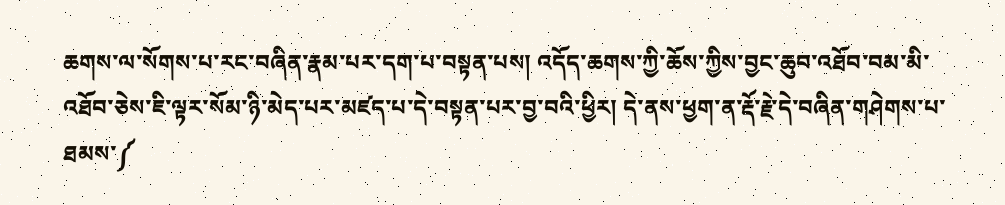ཆགས་ལ་སོགས་པ་རང་བཞིན་རྣམ་པར་དག་པ་བསྟན་པས། འདོད་ཆགས་ཀྱི་ཆོས་ཀྱིས་བྱང་ཆུབ་འཐོབ་བམ་མི་འཐོབ་ཅེས་ཇི་ལྟར་སོམ་ཉི་མེད་པར་མཛད་པ་དེ་བསྟན་པར་བྱ་བའི་ཕྱིར། དེ་ནས་ཕྱག་ན་རྡོ་རྗེ་དེ་བཞིན་གཤེགས་པ་ཐམས་༼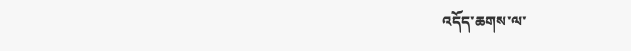འདོད་ཆགས་ལ་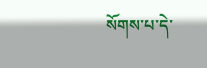སོགས་པ་དེ་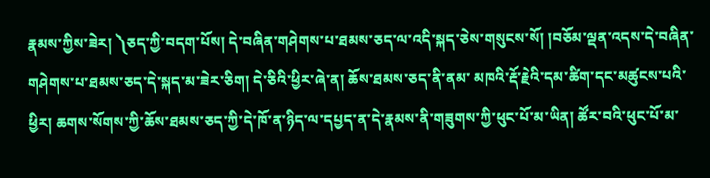རྣམས་ཀྱིས་ཟེར། ༽ཅད་ཀྱི་བདག་པོས། དེ་བཞིན་གཤེགས་པ་ཐམས་ཅད་ལ་འདི་སྐད་ཅེས་གསུངས་སོ། །བཅོམ་ལྡན་འདས་དེ་བཞིན་གཤེགས་པ་ཐམས་ཅད་དེ་སྐད་མ་ཟེར་ཅིག། དེ་ཅིའི་ཕྱིར་ཞེ་ན། ཆོས་ཐམས་ཅད་ནི་ནམ་ མཁའི་རྡོ་རྗེའི་དམ་ཚིག་དང་མཚུངས་པའི་ཕྱིར། ཆགས་སོགས་ཀྱི་ཆོས་ཐམས་ཅད་ཀྱི་དེ་ཁོ་ན་ཉིད་ལ་དཔྱད་ན་དེ་རྣམས་ནི་གཟུགས་ཀྱི་ཕུང་པོ་མ་ཡིན། ཚོར་བའི་ཕུང་པོ་མ་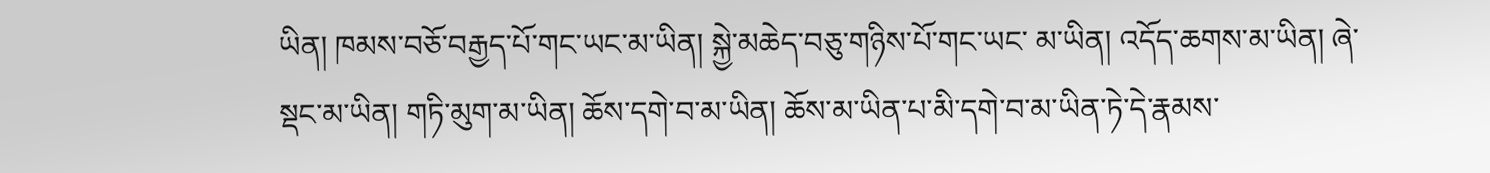ཡིན། ཁམས་བཅོ་བརྒྱད་པོ་གང་ཡང་མ་ཡིན། སྐྱེ་མཆེད་བཅུ་གཉིས་པོ་གང་ཡང་ མ་ཡིན། འདོད་ཆགས་མ་ཡིན། ཞེ་སྡང་མ་ཡིན། གཏི་མུག་མ་ཡིན། ཆོས་དགེ་བ་མ་ཡིན། ཆོས་མ་ཡིན་པ་མི་དགེ་བ་མ་ཡིན་ཏེ་དེ་རྣམས་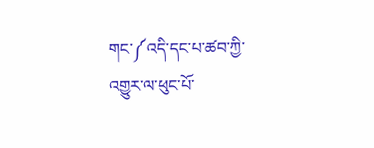གང་༼འདི་དང་པ་ཚབ་ཀྱི་འགྱུར་ལ་ཕུང་པོ་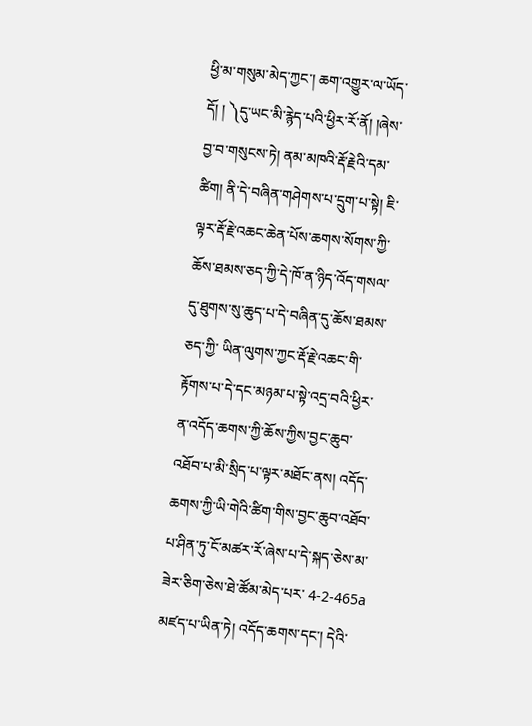ཕྱི་མ་གསུམ་མེད་ཀྱང་། ཆག་འགྱུར་ལ་ཡོད་དོ། ། ༽དུ་ཡང་མི་རྙེད་པའི་ཕྱིར་རོ་ནོ། །ཞེས་བྱ་བ་གསུངས་ཏེ། ནམ་མཁའི་རྡོ་རྗེའི་དམ་ཚིག། ནི་དེ་བཞིན་གཤེགས་པ་དྲུག་པ་སྟེ། ཇི་ལྟར་རྡོ་རྗེ་འཆང་ཆེན་པོས་ཆགས་སོགས་ཀྱི་ཆོས་ཐམས་ཅད་ཀྱི་དེ་ཁོ་ན་ཉིད་འོད་གསལ་དུ་ཐུགས་སུ་ཆུད་པ་དེ་བཞིན་དུ་ཆོས་ཐམས་ཅད་ཀྱི་ ཡིན་ལུགས་ཀྱང་རྡོ་རྗེ་འཆང་གི་རྟོགས་པ་དེ་དང་མཉམ་པ་སྟེ་འདྲ་བའི་ཕྱིར་ན་འདོད་ཆགས་ཀྱི་ཆོས་ཀྱིས་བྱང་ཆུབ་འཐོབ་པ་མི་སྲིད་པ་ལྟར་མཐོང་ནས། འདོད་ཆགས་ཀྱི་ཡི་གེའི་ཚིག་གིས་བྱང་ཆུབ་འཐོབ་པ་ཤིན་ཏུ་ངོ་མཚར་རོ་ཞེས་པ་དེ་སྐད་ཅེས་མ་ཟེར་ཅིག་ཅེས་ཐེ་ཚོམ་མེད་པར་ 4-2-465a མཛད་པ་ཡིན་ཏེ། འདོད་ཆགས་དང་། དེའི་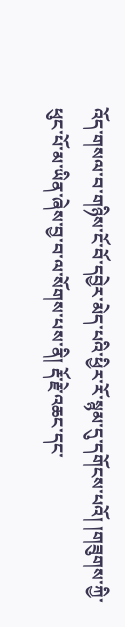འོད་གསལ་བ་གཉིས་ངོ་བོ་དབྱེར་མེད་པའི་ཕྱིར་རོ་སྙམ་དུ་དགོངས་པའོ། །གཟུགས་ཀྱི་ཕུང་པོ་མ་ཡིན་ཞེས་བྱ་བ་ལ་སོགས་པས་ནི། རྡོ་རྗེ་འཆང་དང་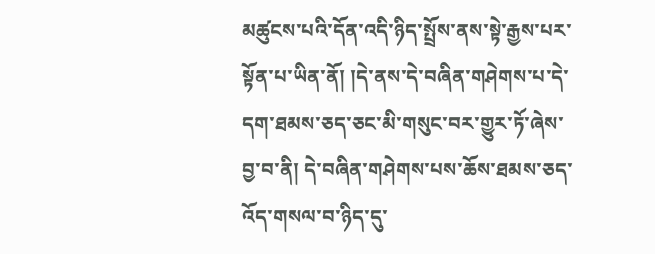མཚུངས་པའི་དོན་འདི་ཉིད་སྤྲོས་ནས་སྟེ་རྒྱས་པར་ སྟོན་པ་ཡིན་ནོ། །དེ་ནས་དེ་བཞིན་གཤེགས་པ་དེ་དག་ཐམས་ཅད་ཅང་མི་གསུང་བར་གྱུར་ཏོ་ཞེས་བྱ་བ་ནི། དེ་བཞིན་གཤེགས་པས་ཆོས་ཐམས་ཅད་འོད་གསལ་བ་ཉིད་དུ་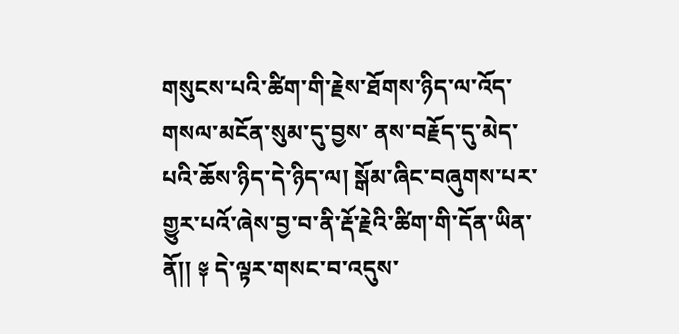གསུངས་པའི་ཚིག་གི་རྗེས་ཐོགས་ཉིད་ལ་འོད་གསལ་མངོན་སུམ་དུ་བྱས་ ནས་བརྗོད་དུ་མེད་པའི་ཆོས་ཉིད་དེ་ཉིད་ལ། སྒོམ་ཞིང་བཞུགས་པར་གྱུར་པའོ་ཞེས་བྱ་བ་ནི་རྡོ་རྗེའི་ཚིག་གི་དོན་ཡིན་ནོ།། ༈ དེ་ལྟར་གསང་བ་འདུས་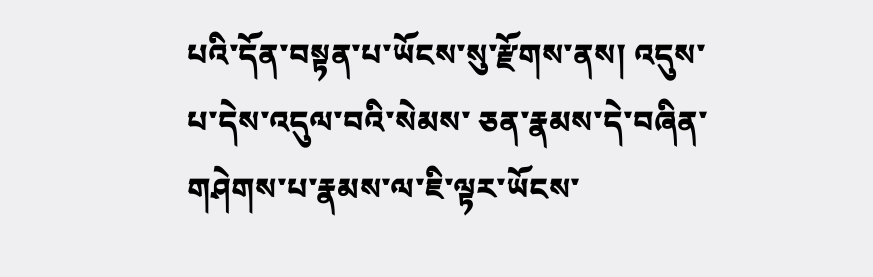པའི་དོན་བསྟན་པ་ཡོངས་སུ་རྫོགས་ནས། འདུས་པ་དེས་འདུལ་བའི་སེམས་ ཅན་རྣམས་དེ་བཞིན་གཤེགས་པ་རྣམས་ལ་ཇི་ལྟར་ཡོངས་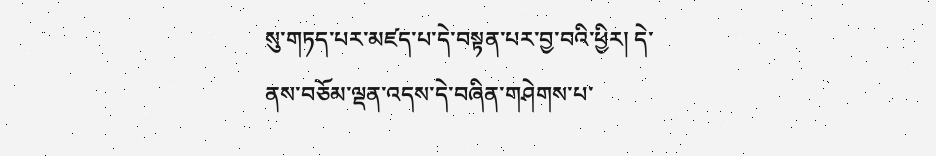སུ་གཏད་པར་མཛད་པ་དེ་བསྟན་པར་བྱ་བའི་ཕྱིར། དེ་ནས་བཅོམ་ལྡན་འདས་དེ་བཞིན་གཤེགས་པ་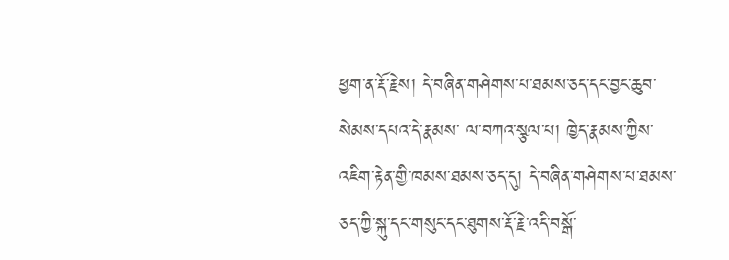ཕྱག་ན་རྡོ་རྗེས། དེ་བཞིན་གཤེགས་པ་ཐམས་ཅད་དང་བྱང་ཆུབ་སེམས་དཔའ་དེ་རྣམས་ ལ་བཀའ་སྩལ་པ། ཁྱེད་རྣམས་ཀྱིས་འཇིག་རྟེན་གྱི་ཁམས་ཐམས་ཅད་དུ། དེ་བཞིན་གཤེགས་པ་ཐམས་ཅད་ཀྱི་སྐུ་དང་གསུང་དང་ཐུགས་རྡོ་རྗེ་འདི་བསྒོ་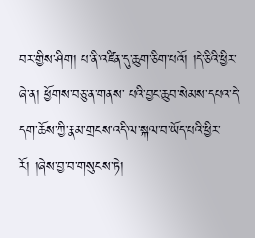བར་གྱིས་ཤིག། པ་ནི་འཛིན་དུ་ཆུག་ཅིག་པའོ། །དེ་ཅིའི་ཕྱིར་ཞེ་ན། ཕྱོགས་བཅུ་ན་གནས་ པའི་བྱང་ཆུབ་སེམས་དཔའ་དེ་དག་ཆོས་ཀྱི་རྣམ་གྲངས་འདི་ལ་སྐལ་བ་ཡོད་པའི་ཕྱིར་རོ། །ཞེས་བྱ་བ་གསུངས་ཏེ།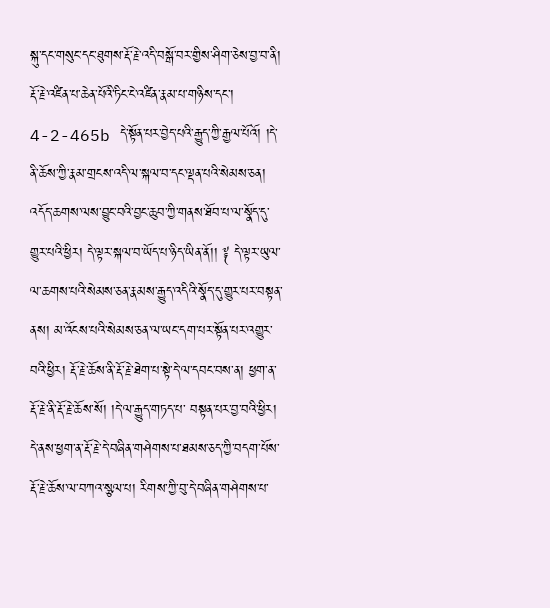སྐུ་དང་གསུང་དང་ཐུགས་རྡོ་རྗེ་འདི་བསྒོ་བར་གྱིས་ཤིག་ཅེས་བྱ་བ་ནི། རྡོ་རྗེ་འཛིན་པ་ཆེན་པོའི་ཏིང་ངེ་འཛིན་རྣམ་པ་གཉིས་དང་། 4-2-465b དེ་སྟོན་པར་བྱེད་པའི་རྒྱུད་ཀྱི་རྒྱལ་པོའོ། །དེ་ནི་ཆོས་ཀྱི་རྣམ་གྲངས་འདི་ལ་སྐལ་བ་དང་ལྡན་པའི་སེམས་ཅན། འདོད་ཆགས་ལས་བྱུང་བའི་བྱང་ཆུབ་ཀྱི་གནས་ཐོབ་པ་ལ་སྣོད་དུ་གྱུར་པའི་ཕྱིར། དེ་ལྟར་སྐལ་བ་ཡོད་པ་ཉིད་ཡིན་ནོ།། ༈ དེ་ལྟར་ཡུལ་ ལ་ཆགས་པའི་སེམས་ཅན་རྣམས་རྒྱུད་འདིའི་སྣོད་དུ་གྱུར་པར་བསྟན་ནས། མ་འོངས་པའི་སེམས་ཅན་ལ་ཡང་དག་པར་སྟོན་པར་འགྱུར་བའི་ཕྱིར། རྡོ་རྗེ་ཆོས་ནི་རྡོ་རྗེ་ཐེག་པ་སྟེ་དེ་ལ་དབང་བས་ན། ཕྱག་ན་རྡོ་རྗེ་ནི་རྡོ་རྗེ་ཆོས་སོ། །དེ་ལ་རྒྱུད་གཏད་པ་ བསྟན་པར་བྱ་བའི་ཕྱིར། དེ་ནས་ཕྱག་ན་རྡོ་རྗེ་དེ་བཞིན་གཤེགས་པ་ཐམས་ཅད་ཀྱི་བདག་པོས་རྡོ་རྗེ་ཆོས་ལ་བཀའ་སྩལ་པ། རིགས་ཀྱི་བུ་དེ་བཞིན་གཤེགས་པ་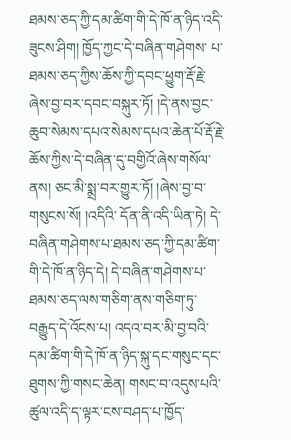ཐམས་ཅད་ཀྱི་དམ་ཚིག་གི་དེ་ཁོ་ན་ཉིད་འདི་ཟུངས་ཤིག། ཁྱོད་ཀྱང་དེ་བཞིན་གཤེགས་ པ་ཐམས་ཅད་ཀྱིས་ཆོས་ཀྱི་དབང་ཕྱུག་རྡོ་རྗེ་ཞེས་བྱ་བར་དབང་བསྐུར་ཏོ། །དེ་ནས་བྱང་ཆུབ་སེམས་དཔའ་སེམས་དཔའ་ཆེན་པོ་རྡོ་རྗེ་ཆོས་ཀྱིས་དེ་བཞིན་དུ་བགྱིའོ་ཞེས་གསོལ་ནས། ཅང་མི་སྨྲ་བར་གྱུར་ཏོ། །ཞེས་བྱ་བ་གསུངས་སོ། །འདིའི་ དོན་ནི་འདི་ཡིན་ཏེ། དེ་བཞིན་གཤེགས་པ་ཐམས་ཅད་ཀྱི་དམ་ཚིག་གི་དེ་ཁོ་ན་ཉིད་དེ། དེ་བཞིན་གཤེགས་པ་ཐམས་ཅད་ལས་གཅིག་ནས་གཅིག་ཏུ་བརྒྱུད་དེ་འོངས་པ། འདའ་བར་མི་བྱ་བའི་དམ་ཚིག་གི་དེ་ཁོ་ན་ཉིད་སྐུ་དང་གསུང་དང་ ཐུགས་ཀྱི་གསང་ཆེན། གསང་བ་འདུས་པའི་ཚུལ་འདི་ད་ལྟར་ངས་བཤད་པ་ཁྱོད་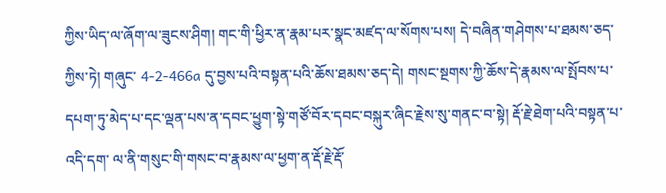ཀྱིས་ཡིད་ལ་ཞོག་ལ་ཟུངས་ཤིག། གང་གི་ཕྱིར་ན་རྣམ་པར་སྣང་མཛད་ལ་སོགས་པས། དེ་བཞིན་གཤེགས་པ་ཐམས་ཅད་ཀྱིས་ཏེ། གཞུང་ 4-2-466a དུ་བྱས་པའི་བསྟན་པའི་ཆོས་ཐམས་ཅད་དེ། གསང་སྔགས་ཀྱི་ཆོས་དེ་རྣམས་ལ་སྤོབས་པ་དཔག་ཏུ་མེད་པ་དང་ལྡན་པས་ན་དབང་ཕྱུག་སྟེ་གཙོ་བོར་དབང་བསྐུར་ཞིང་རྗེས་སུ་གནང་བ་སྟེ། རྡོ་རྗེ་ཐེག་པའི་བསྟན་པ་འདི་དག་ ལ་ནི་གསུང་གི་གསང་བ་རྣམས་ལ་ཕྱག་ན་རྡོ་རྗེ་རྡོ་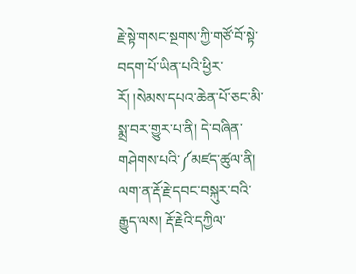རྗེ་སྟེ་གསང་སྔགས་ཀྱི་གཙོ་བོ་སྟེ་བདག་པོ་ཡིན་པའི་ཕྱིར་རོ། །སེམས་དཔའ་ཆེན་པོ་ཅང་མི་སྨྲ་བར་གྱུར་པ་ནི། དེ་བཞིན་གཤེགས་པའི་༼མཛད་ཚུལ་ནི། ལག་ན་རྡོ་རྗེ་དབང་བསྐུར་བའི་ རྒྱུད་ལས། རྡོ་རྗེའི་དཀྱིལ་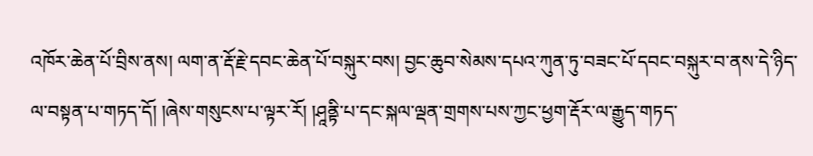འཁོར་ཆེན་པོ་བྲིས་ནས། ལག་ན་རྡོ་རྗེ་དབང་ཆེན་པོ་བསྐུར་བས། བྱང་ཆུབ་སེམས་དཔའ་ཀུན་ཏུ་བཟང་པོ་དབང་བསྐུར་བ་ནས་དེ་ཉིད་ལ་བསྟན་པ་གཏད་དོ། །ཞེས་གསུངས་པ་ལྟར་རོ། །ཤཱནྟི་པ་དང་སྐལ་ལྡན་གྲགས་པས་ཀྱང་ཕྱག་རྡོར་ལ་རྒྱུད་གཏད་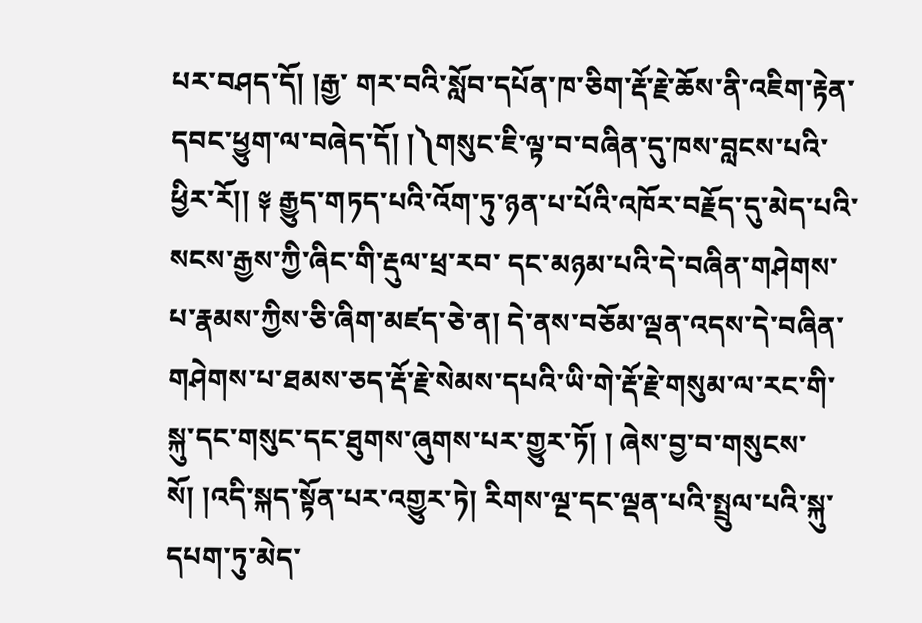པར་བཤད་དོ། །རྒྱ་ གར་བའི་སློབ་དཔོན་ཁ་ཅིག་རྡོ་རྗེ་ཆོས་ནི་འཇིག་རྟེན་དབང་ཕྱུག་ལ་བཞེད་དོ། །༽གསུང་ཇི་ལྟ་བ་བཞིན་དུ་ཁས་བླངས་པའི་ཕྱིར་རོ།། ༈ རྒྱུད་གཏད་པའི་འོག་ཏུ་ཉན་པ་པོའི་འཁོར་བརྗོད་དུ་མེད་པའི་སངས་རྒྱས་ཀྱི་ཞིང་གི་རྡུལ་ཕྲ་རབ་ དང་མཉམ་པའི་དེ་བཞིན་གཤེགས་པ་རྣམས་ཀྱིས་ཅི་ཞིག་མཛད་ཅེ་ན། དེ་ནས་བཅོམ་ལྡན་འདས་དེ་བཞིན་གཤེགས་པ་ཐམས་ཅད་རྡོ་རྗེ་སེམས་དཔའི་ཡི་གེ་རྡོ་རྗེ་གསུམ་ལ་རང་གི་སྐུ་དང་གསུང་དང་ཐུགས་ཞུགས་པར་གྱུར་ཏོ། ། ཞེས་བྱ་བ་གསུངས་སོ། །འདི་སྐད་སྟོན་པར་འགྱུར་ཏེ། རིགས་ལྔ་དང་ལྡན་པའི་སྤྲུལ་པའི་སྐུ་དཔག་ཏུ་མེད་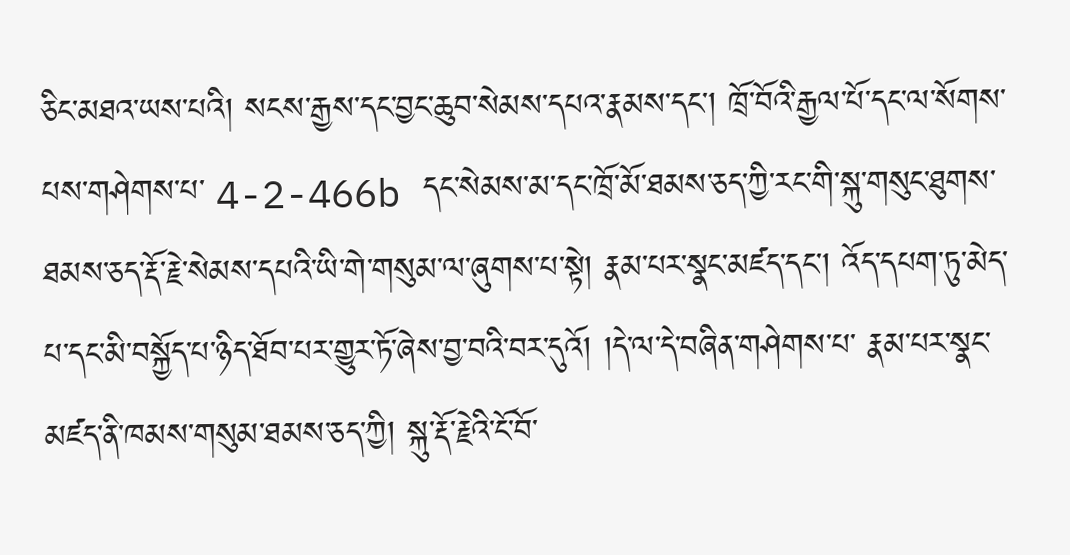ཅིང་མཐའ་ཡས་པའི། སངས་རྒྱས་དང་བྱང་ཆུབ་སེམས་དཔའ་རྣམས་དང་། ཁྲོ་བོའི་རྒྱལ་པོ་དང་ལ་སོགས་པས་གཤེགས་པ་ 4-2-466b དང་སེམས་མ་དང་ཁྲོ་མོ་ཐམས་ཅད་ཀྱི་རང་གི་སྐུ་གསུང་ཐུགས་ཐམས་ཅད་རྡོ་རྗེ་སེམས་དཔའི་ཡི་གེ་གསུམ་ལ་ཞུགས་པ་སྟེ། རྣམ་པར་སྣང་མཛད་དང་། འོད་དཔག་ཏུ་མེད་པ་དང་མི་བསྐྱོད་པ་ཉིད་ཐོབ་པར་གྱུར་ཏོ་ཞེས་བྱ་བའི་བར་དུའོ། །དེ་ལ་དེ་བཞིན་གཤེགས་པ་ རྣམ་པར་སྣང་མཛད་ནི་ཁམས་གསུམ་ཐམས་ཅད་ཀྱི། སྐུ་རྡོ་རྗེའི་ངོ་བོ་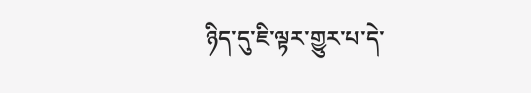ཉིད་དུ་ཇི་ལྟར་གྱུར་པ་དེ་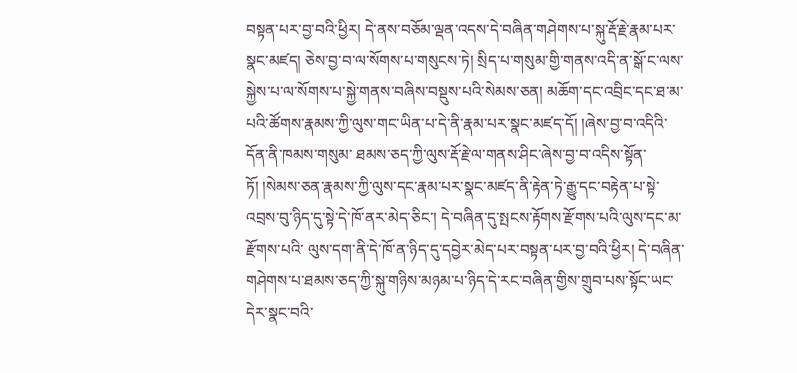བསྟན་པར་བྱ་བའི་ཕྱིར། དེ་ནས་བཅོམ་ལྡན་འདས་དེ་བཞིན་གཤེགས་པ་སྐུ་རྡོ་རྗེ་རྣམ་པར་སྣང་མཛད། ཅེས་བྱ་བ་ལ་སོགས་པ་གསུངས་ཏེ། སྲིད་པ་གསུམ་གྱི་གནས་འདི་ན་སྒོ་ང་ལས་སྐྱེས་པ་ལ་སོགས་པ་སྐྱེ་གནས་བཞིས་བསྡུས་པའི་སེམས་ཅན། མཆོག་དང་འབྲིང་དང་ཐ་མ་པའི་ཚོགས་རྣམས་ཀྱི་ལུས་གང་ཡིན་པ་དེ་ནི་རྣམ་པར་སྣང་མཛད་དོ། །ཞེས་བྱ་བ་འདིའི་དོན་ནི་ཁམས་གསུམ་ ཐམས་ཅད་ཀྱི་ལུས་རྡོ་རྗེ་ལ་གནས་ཤིང་ཞེས་བྱ་བ་འདིས་སྟོན་ཏོ། །སེམས་ཅན་རྣམས་ཀྱི་ལུས་དང་རྣམ་པར་སྣང་མཛད་ནི་རྟེན་ཏེ་རྒྱུ་དང་བརྟེན་པ་སྟེ་འབྲས་བུ་ཉིད་དུ་སྟེ་དེ་ཁོ་ནར་མེད་ཅིང་། དེ་བཞིན་དུ་སྤངས་རྟོགས་རྫོགས་པའི་ལུས་དང་མ་རྫོགས་པའི་ ལུས་དག་ནི་དེ་ཁོ་ན་ཉིད་དུ་དབྱེར་མེད་པར་བསྟན་པར་བྱ་བའི་ཕྱིར། དེ་བཞིན་གཤེགས་པ་ཐམས་ཅད་ཀྱི་སྐུ་གཉིས་མཉམ་པ་ཉིད་དེ་རང་བཞིན་གྱིས་གྲུབ་པས་སྟོང་ཡང་དེར་སྣང་བའི་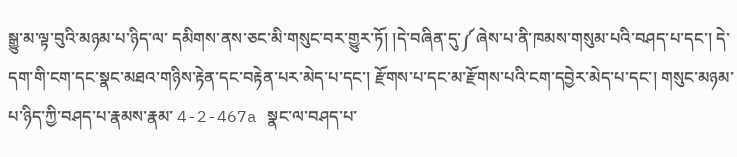སྒྱུ་མ་ལྟ་བུའི་མཉམ་པ་ཉིད་ལ་ དམིགས་ནས་ཅང་མི་གསུང་བར་གྱུར་ཏོ། །དེ་བཞིན་དུ་༼ཞེས་པ་ནི་ཁམས་གསུམ་པའི་བཤད་པ་དང་། དེ་དག་གི་ངག་དང་སྣང་མཐའ་གཉིས་རྟེན་དང་བརྟེན་པར་མེད་པ་དང་། རྫོགས་པ་དང་མ་རྫོགས་པའི་ངག་དབྱེར་མེད་པ་དང་། གསུང་མཉམ་པ་ཉིད་ཀྱི་བཤད་པ་རྣམས་རྣམ་ 4-2-467a སྣང་ལ་བཤད་པ་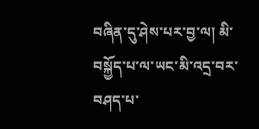བཞིན་དུ་ཤེས་པར་བྱ་ལ། མི་བསྐྱོད་པ་ལ་ཡང་མི་འདྲ་བར་བཤད་པ་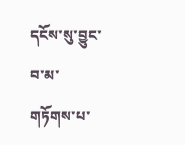དངོས་སུ་བྱུང་བ་མ་གཏོགས་པ་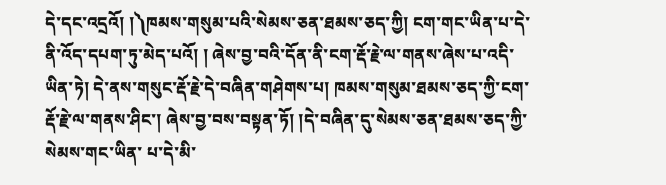དེ་དང་འདྲའོ། །༽ཁམས་གསུམ་པའི་སེམས་ཅན་ཐམས་ཅད་ཀྱི། ངག་གང་ཡིན་པ་དེ་ནི་འོད་དཔག་ཏུ་མེད་པའོ། ། ཞེས་བྱ་བའི་དོན་ནི་ངག་རྡོ་རྗེ་ལ་གནས་ཞེས་པ་འདི་ཡིན་ཏེ། དེ་ནས་གསུང་རྡོ་རྗེ་དེ་བཞིན་གཤེགས་པ། ཁམས་གསུམ་ཐམས་ཅད་ཀྱི་ངག་རྡོ་རྗེ་ལ་གནས་ཤིང་། ཞེས་བྱ་བས་བསྟན་ཏོ། །དེ་བཞིན་དུ་སེམས་ཅན་ཐམས་ཅད་ཀྱི་སེམས་གང་ཡིན་ པ་དེ་མི་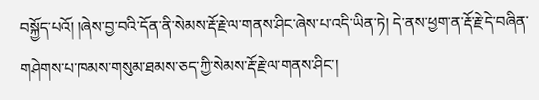བསྐྱོད་པའོ། །ཞེས་བྱ་བའི་དོན་ནི་སེམས་རྡོ་རྗེ་ལ་གནས་ཤིང་ཞེས་པ་འདི་ཡིན་ཏེ། དེ་ནས་ཕྱག་ན་རྡོ་རྗེ་དེ་བཞིན་གཤེགས་པ་ཁམས་གསུམ་ཐམས་ཅད་ཀྱི་སེམས་རྡོ་རྗེ་ལ་གནས་ཤིང་།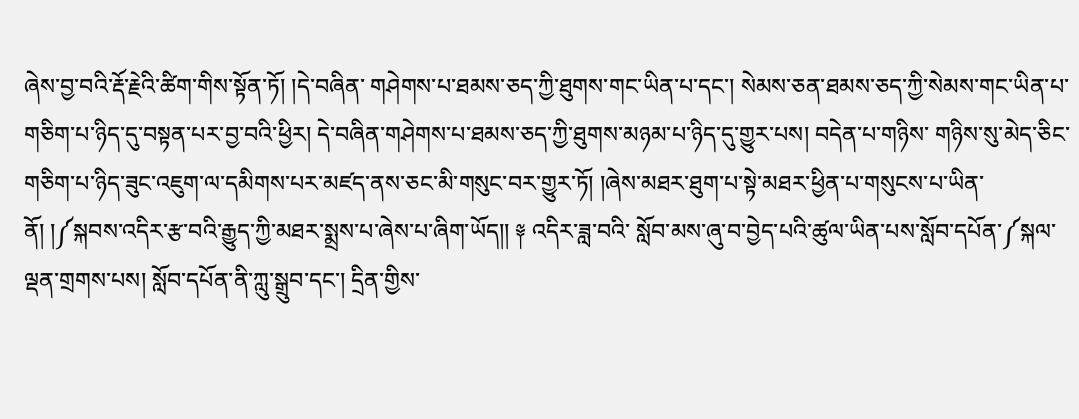ཞེས་བྱ་བའི་རྡོ་རྗེའི་ཚིག་གིས་སྟོན་ཏོ། །དེ་བཞིན་ གཤེགས་པ་ཐམས་ཅད་ཀྱི་ཐུགས་གང་ཡིན་པ་དང་། སེམས་ཅན་ཐམས་ཅད་ཀྱི་སེམས་གང་ཡིན་པ་གཅིག་པ་ཉིད་དུ་བསྟན་པར་བྱ་བའི་ཕྱིར། དེ་བཞིན་གཤེགས་པ་ཐམས་ཅད་ཀྱི་ཐུགས་མཉམ་པ་ཉིད་དུ་གྱུར་པས། བདེན་པ་གཉིས་ གཉིས་སུ་མེད་ཅིང་གཅིག་པ་ཉིད་ཟུང་འཇུག་ལ་དམིགས་པར་མཛད་ནས་ཅང་མི་གསུང་བར་གྱུར་ཏོ། །ཞེས་མཐར་ཐུག་པ་སྟེ་མཐར་ཕྱིན་པ་གསུངས་པ་ཡིན་ནོ། །༼སྐབས་འདིར་རྩ་བའི་རྒྱུད་ཀྱི་མཐར་སྨྲས་པ་ཞེས་པ་ཞིག་ཡོད།། ༈ འདིར་ཟླ་བའི་ སློབ་མས་ཞུ་བ་བྱེད་པའི་ཚུལ་ཡིན་པས་སློབ་དཔོན་༼སྐལ་ལྡན་གྲགས་པས། སློབ་དཔོན་ནི་ཀླུ་སྒྲུབ་དང་། དྲིན་གྱིས་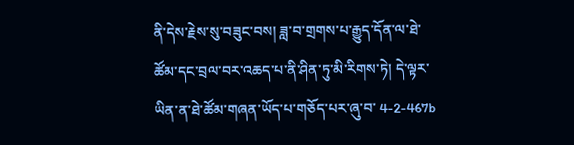ནི་དེས་རྗེས་སུ་བཟུང་བས། ཟླ་བ་གྲགས་པ་རྒྱུད་དོན་ལ་ཐེ་ཚོམ་དང་བྲལ་བར་འཆད་པ་ནི་ཤིན་ཏུ་མི་རིགས་ཏེ། དེ་ལྟར་ཡིན་ན་ཐེ་ཚོམ་གཞན་ཡོད་པ་གཅོད་པར་ཞུ་བ་ 4-2-467b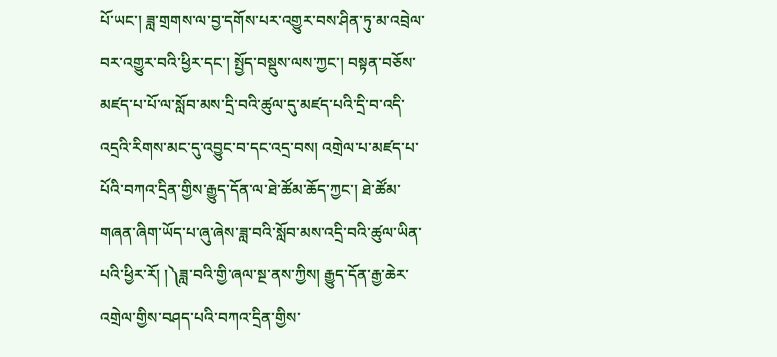པོ་ཡང་། ཟླ་གྲགས་ལ་བྱ་དགོས་པར་འགྱུར་བས་ཤིན་ཏུ་མ་འབྲེལ་བར་འགྱུར་བའི་ཕྱིར་དང་། སྤྱོད་བསྡུས་ལས་ཀྱང་། བསྟན་བཅོས་མཛད་པ་པོ་ལ་སློབ་མས་དྲི་བའི་ཚུལ་དུ་མཛད་པའི་དྲི་བ་འདི་འདྲའི་རིགས་མང་དུ་འབྱུང་བ་དང་འདྲ་བས། འགྲེལ་པ་མཛད་པ་པོའི་བཀའ་དྲིན་གྱིས་རྒྱུད་དོན་ལ་ཐེ་ཚོམ་ཆོད་ཀྱང་། ཐེ་ཚོམ་གཞན་ཞིག་ཡོད་པ་ཞུ་ཞེས་ཟླ་བའི་སློབ་མས་འདྲི་བའི་ཚུལ་ཡིན་པའི་ཕྱིར་རོ། །༽ཟླ་བའི་གྱི་ཞལ་སྔ་ནས་ཀྱིས། རྒྱུད་དོན་རྒྱ་ཆེར་འགྲེལ་གྱིས་བཤད་པའི་བཀའ་དྲིན་གྱིས་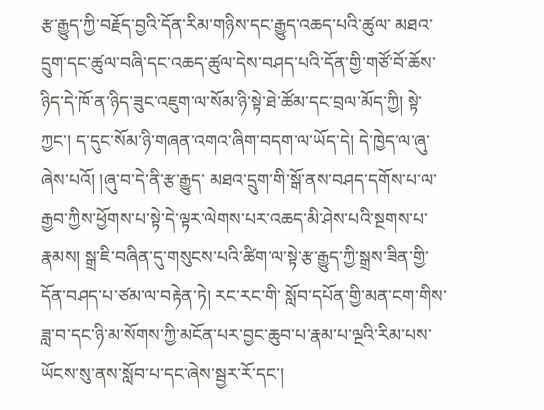རྩ་རྒྱུད་ཀྱི་བརྗོད་བྱའི་དོན་རིམ་གཉིས་དང་རྒྱུད་འཆད་པའི་ཚུལ་ མཐའ་དྲུག་དང་ཚུལ་བཞི་དང་འཆད་ཚུལ་དེས་བཤད་པའི་དོན་གྱི་གཙོ་བོ་ཆོས་ཉིད་དེ་ཁོ་ན་ཉིད་ཟུང་འཇུག་ལ་སོམ་ཉི་སྟེ་ཐེ་ཚོམ་དང་བྲལ་མོད་ཀྱི། སྟེ་ཀྱང་། ད་དུང་སོམ་ཉི་གཞན་འགའ་ཞིག་བདག་ལ་ཡོད་དེ། དེ་ཁྱེད་ལ་ཞུ་ཞེས་པའོ། །ཞུ་བ་དེ་ནི་རྩ་རྒྱུད་ མཐའ་དྲུག་གི་སྒོ་ནས་བཤད་དགོས་པ་ལ་རྒྱབ་ཀྱིས་ཕྱོགས་པ་སྟེ་དེ་ལྟར་ལེགས་པར་འཆད་མི་ཤེས་པའི་སྔགས་པ་རྣམས། སྒྲ་ཇི་བཞིན་དུ་གསུངས་པའི་ཚིག་ལ་སྟེ་རྩ་རྒྱུད་ཀྱི་སྒྲས་ཟིན་གྱི་དོན་བཤད་པ་ཙམ་ལ་བརྟེན་ཏེ། རང་རང་གི་ སློབ་དཔོན་གྱི་མན་ངག་གིས་ཟླ་བ་དང་ཉི་མ་སོགས་ཀྱི་མངོན་པར་བྱང་ཆུབ་པ་རྣམ་པ་ལྔའི་རིམ་པས་ཡོངས་སུ་ནས་སློབ་པ་དང་ཞེས་སྦྱར་རོ་དང་།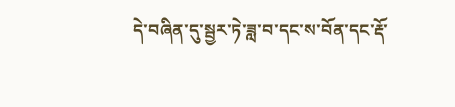དེ་བཞིན་དུ་སྦྱར་ཏེ་ཟླ་བ་དང་ས་བོན་དང་རྡོ་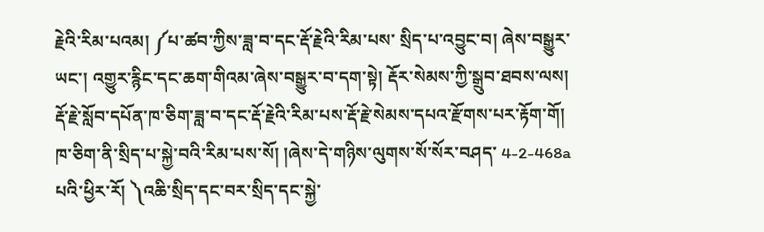རྗེའི་རིམ་པའམ། ༼པ་ཚབ་ཀྱིས་ཟླ་བ་དང་རྡོ་རྗེའི་རིམ་པས་ སྲིད་པ་འབྱུང་བ། ཞེས་བསྒྱུར་ཡང་། འགྱུར་རྙིང་དང་ཆག་གིའམ་ཞེས་བསྒྱུར་བ་དག་སྟེ། རྡོར་སེམས་ཀྱི་སྒྲུབ་ཐབས་ལས། རྡོ་རྗེ་སློབ་དཔོན་ཁ་ཅིག་ཟླ་བ་དང་རྡོ་རྗེའི་རིམ་པས་རྡོ་རྗེ་སེམས་དཔའ་རྫོགས་པར་རྟོག་གོ། ཁ་ཅིག་ནི་སྲིད་པ་སྐྱེ་བའི་རིམ་པས་སོ། །ཞེས་དེ་གཉིས་ལུགས་སོ་སོར་བཤད་ 4-2-468a པའི་ཕྱིར་རོ། ༽འཆི་སྲིད་དང་བར་སྲིད་དང་སྐྱེ་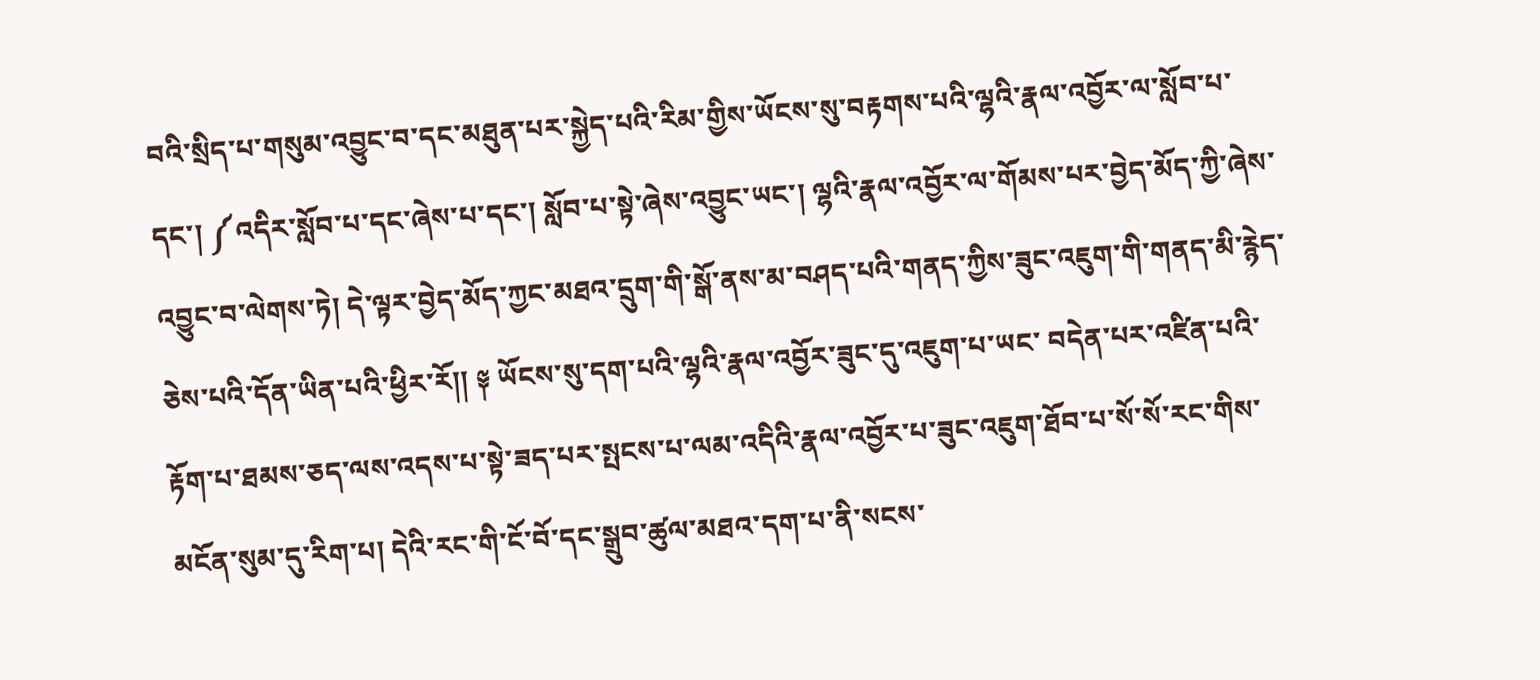བའི་སྲིད་པ་གསུམ་འབྱུང་བ་དང་མཐུན་པར་སྐྱེད་པའི་རིམ་གྱིས་ཡོངས་སུ་བརྟགས་པའི་ལྷའི་རྣལ་འབྱོར་ལ་སློབ་པ་དང་། ༼འདིར་སློབ་པ་དང་ཞེས་པ་དང་། སློབ་པ་སྟེ་ཞེས་འབྱུང་ཡང་། ལྷའི་རྣལ་འབྱོར་ལ་གོམས་པར་བྱེད་མོད་ཀྱི་ཞེས་འབྱུང་བ་ལེགས་ཏེ། དེ་ལྟར་བྱེད་མོད་ཀྱང་མཐའ་དྲུག་གི་སྒོ་ནས་མ་བཤད་པའི་གནད་ཀྱིས་ཟུང་འཇུག་གི་གནད་མི་རྙེད་ཅེས་པའི་དོན་ཡིན་པའི་ཕྱིར་རོ།། ༈ ཡོངས་སུ་དག་པའི་ལྷའི་རྣལ་འབྱོར་ཟུང་དུ་འཇུག་པ་ཡང་ བདེན་པར་འཛིན་པའི་རྟོག་པ་ཐམས་ཅད་ལས་འདས་པ་སྟེ་ཟད་པར་སྤངས་པ་ལམ་འདིའི་རྣལ་འབྱོར་པ་ཟུང་འཇུག་ཐོབ་པ་སོ་སོ་རང་གིས་མངོན་སུམ་དུ་རིག་པ། དེའི་རང་གི་ངོ་བོ་དང་སྒྲུབ་ཚུལ་མཐའ་དག་པ་ནི་སངས་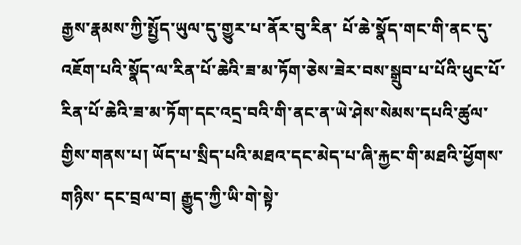རྒྱས་རྣམས་ཀྱི་སྤྱོད་ཡུལ་དུ་གྱུར་པ་ནོར་བུ་རིན་ པོ་ཆེ་སྣོད་གང་གི་ནང་དུ་འཇོག་པའི་སྣོད་ལ་རིན་པོ་ཆེའི་ཟ་མ་ཏོག་ཅེས་ཟེར་བས་སྒྲུབ་པ་པོའི་ཕུང་པོ་རིན་པོ་ཆེའི་ཟ་མ་ཏོག་དང་འདྲ་བའི་གི་ནང་ན་ཡེ་ཤེས་སེམས་དཔའི་ཚུལ་གྱིས་གནས་པ། ཡོད་པ་སྲིད་པའི་མཐའ་དང་མེད་པ་ཞི་རྐྱང་གི་མཐའི་ཕྱོགས་གཉིས་ དང་བྲལ་བ། རྒྱུད་ཀྱི་ཡི་གེ་སྟེ་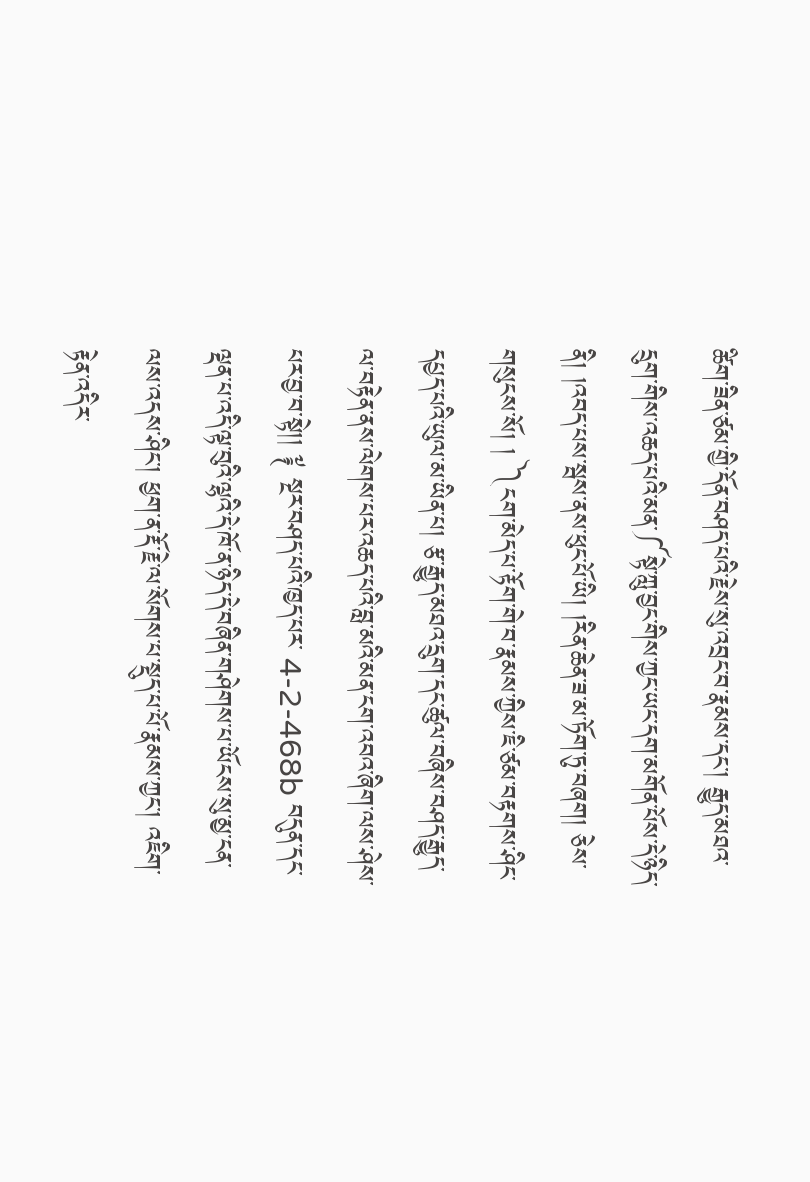ཚིག་ཟིན་ཙམ་གྱི་དོན་བཤད་པའི་རྗེས་སུ་འབྲང་བ་རྣམས་དང་། རྒྱུད་མཐའ་དྲུག་གིས་འཆད་པའི་མན་༼སྟེ་ཀླུ་བྱང་གིས་ཀྱང་ཡང་དག་མགོན་པོས་དེ་ཉིད་ནི། །འབད་པས་སྦས་ནས་ཕུང་པོ་ཡི། །རིན་ཆེན་ཟ་མ་ཏོག་ཏུ་བཞག། ཅེས་གསུངས་སོ། ། ༽ངག་མེད་པ་རྟོག་གེ་བ་རྣམས་ཀྱིས་ཇི་ཙམ་བརྟགས་ཤིང་དཔྱད་པའི་ཡུལ་མ་ཡིན་པ། རྩ་རྒྱུད་མཐའ་དྲུག་དང་ཚུལ་བཞིས་བཤད་རྒྱུད་ལ་བརྟེན་ནས་ལེགས་པར་འཆད་པའི་བླ་མའི་མན་ངག་འབའ་ཞིག་ལས་ཤེས་པར་བྱ་བ་སྟེ།། ༈ སྔར་བཤད་པའི་ཁྱད་པར་ 4-2-468b བདུན་དང་ལྡན་པ་འདི་ལྟ་བུའི་ལྷའི་དེ་ཁོ་ན་ཉིད་དེ་བཞིན་གཤེགས་པ་ཡོངས་སུ་མྱ་ངན་ལས་འདས་ཤིང་། ཕྱག་ན་རྡོ་རྗེ་ལ་སོགས་པ་སྡུད་པ་པོ་རྣམས་ཀྱང་། འཇིག་རྟེན་འདིར་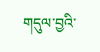གདུལ་བྱའི་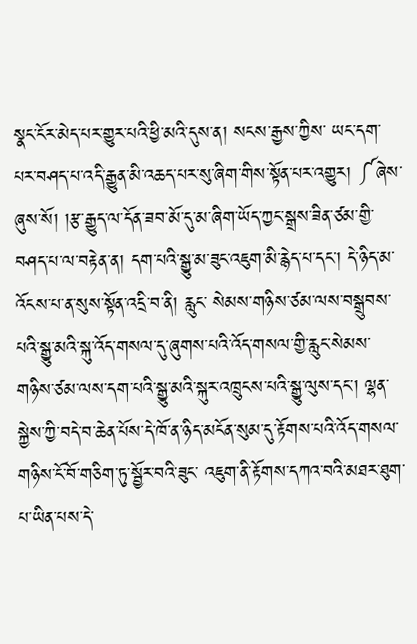སྣང་ངོར་མེད་པར་གྱུར་པའི་ཕྱི་མའི་དུས་ན། སངས་རྒྱས་ཀྱིས་ ཡང་དག་པར་བཤད་པ་འདི་རྒྱུན་མི་འཆད་པར་སུ་ཞིག་གིས་སྟོན་པར་འགྱུར། ༼ཞེས་ཞུས་སོ། །རྩ་རྒྱུད་ལ་དོན་ཟབ་མོ་དུ་མ་ཞིག་ཡོད་ཀྱང་སྒྲས་ཟིན་ཙམ་གྱི་བཤད་པ་ལ་བརྟེན་ན། དག་པའི་སྒྱུ་མ་ཟུང་འཇུག་མི་རྙེད་པ་དང་། དེ་ཉིད་མ་འོངས་པ་ན་སུས་སྟོན་འདྲི་བ་ནི། རླུང་ སེམས་གཉིས་ཙམ་ལས་བསྒྲུབས་པའི་སྒྱུ་མའི་སྐུ་འོད་གསལ་དུ་ཞུགས་པའི་འོད་གསལ་གྱི་རླུང་སེམས་གཉིས་ཙམ་ལས་དག་པའི་སྒྱུ་མའི་སྐུར་འཁྲུངས་པའི་སྒྱུ་ལུས་དང་། ལྷན་སྐྱེས་ཀྱི་བདེ་བ་ཆེན་པོས་དེ་ཁོ་ན་ཉིད་མངོན་སུམ་དུ་རྟོགས་པའི་འོད་གསལ་གཉིས་ངོ་བོ་གཅིག་ཏུ་སྦྱོར་བའི་ཟུང་ འཇུག་ནི་རྟོགས་དཀའ་བའི་མཐར་ཐུག་པ་ཡིན་པས་དེ་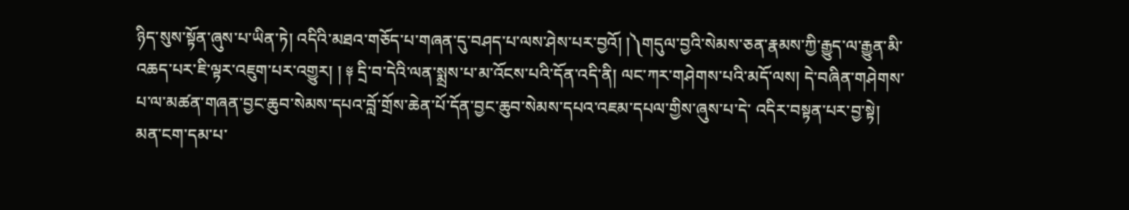ཉིད་སུས་སྟོན་ཞུས་པ་ཡིན་ཏེ། འདིའི་མཐའ་གཅོད་པ་གཞན་དུ་བཤད་པ་ལས་ཤེས་པར་བྱའོ། །༽གདུལ་བྱའི་སེམས་ཅན་རྣམས་ཀྱི་རྒྱུད་ལ་རྒྱུན་མི་འཆད་པར་ཇི་ལྟར་འཇུག་པར་འགྱུར། ། ༈ དྲི་བ་དེའི་ལན་སྨྲས་པ་མ་འོངས་པའི་དོན་འདི་ནི། ལང་ཀར་གཤེགས་པའི་མདོ་ལས། དེ་བཞིན་གཤེགས་པ་ལ་མཚན་གཞན་བྱང་ཆུབ་སེམས་དཔའ་བློ་གྲོས་ཆེན་པོ་དོན་བྱང་ཆུབ་སེམས་དཔའ་འཇམ་དཔལ་གྱིས་ཞུས་པ་དེ་ འདིར་བསྟན་པར་བྱ་སྟེ། མན་ངག་དམ་པ་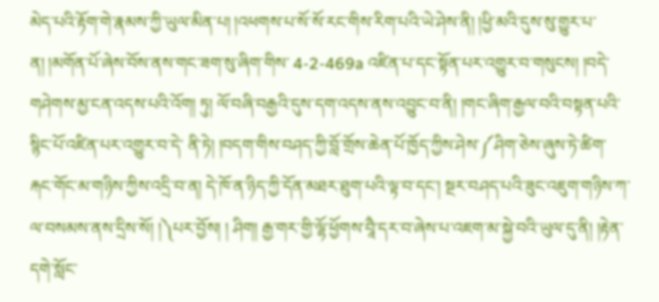མེད་པའི་རྟོག་གེ་རྣམས་ཀྱི་ཡུལ་མིན་པ། །འཕགས་པ་སོ་སོ་རང་གིས་རིག་པའི་ཡེ་ཤེས་ནི། །ཕྱི་མའི་དུས་སུ་གྱུར་པ་ན། །མགོན་པོ་ཞེས་བོས་ནས་གང་ཟག་སུ་ཞིག་གིས་ 4-2-469a འཛིན་པ་དང་སྟོན་པར་འགྱུར་བ་གསུངས། །བདེ་གཤེགས་མྱ་ངན་འདས་པའི་འོག། ཏུ། ལོ་བཞི་བརྒྱའི་དུས་དག་འདས་ནས་འབྱུང་བ་ནི། །གང་ཞིག་རྒྱལ་བའི་བསྟན་པའི་སྙིང་པོ་འཛིན་པར་འགྱུར་བ་དེ་ ནི་ཏེ། །བདག་གིས་བཤད་ཀྱི་བློ་གྲོས་ཆེན་པོ་ཁྱོད་ཀྱིས་ཤེས་༼ཤིག་ཅེས་ཞུས་ཏེ་ཚིག་རྐང་གོང་མ་གཉིས་ཀྱིས་འདྲི་བ་ན། དེ་ཁོ་ན་ཉིད་ཀྱི་དོན་མཐར་ཐུག་པའི་ལྟ་བ་དང་། སྔར་བཤད་པའི་ཟུང་འཇུག་གཉིས་ཀ་ལ་བསམས་ནས་དྲིས་སོ། །༽པར་བྱོས། ། ཤིག། རྒྱ་གར་གྱི་ལྷོ་ཕྱོགས་བཱཻ་དར་བ་ཞེས་པ་འཇག་མ་སྐྱེ་བའི་ཡུལ་དུ་ནི། །རྟེན་དགེ་སློང་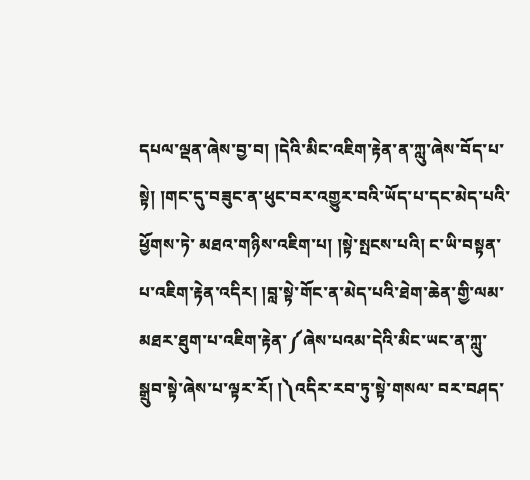དཔལ་ལྡན་ཞེས་བྱ་བ། །དེའི་མིང་འཇིག་རྟེན་ན་ཀླུ་ཞེས་བོད་པ་སྟེ། །གང་དུ་བཟུང་ན་ཕུང་བར་འགྱུར་བའི་ཡོད་པ་དང་མེད་པའི་ཕྱོགས་ཏེ་ མཐའ་གཉིས་འཇིག་པ། །སྟེ་སྤངས་པའི། ང་ཡི་བསྟན་པ་འཇིག་རྟེན་འདིར། །བླ་སྟེ་གོང་ན་མེད་པའི་ཐེག་ཆེན་གྱི་ལམ་མཐར་ཐུག་པ་འཇིག་རྟེན་༼ཞེས་པའམ་དེའི་མིང་ཡང་ན་ཀླུ་སྒྲུབ་སྟེ་ཞེས་པ་ལྟར་རོ། །༽འདིར་རབ་ཏུ་སྟེ་གསལ་ བར་བཤད་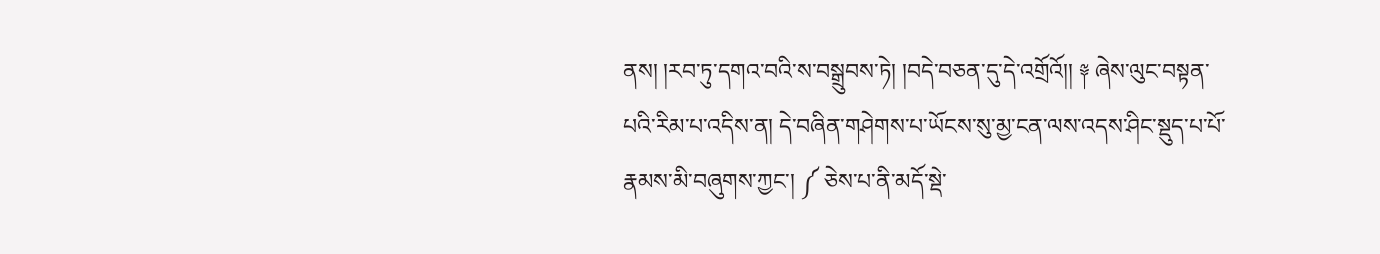ནས། །རབ་ཏུ་དགའ་བའི་ས་བསྒྲུབས་ཏེ། །བདེ་བཅན་དུ་དེ་འགྲོའོ།། ༈ ཞེས་ལུང་བསྟན་པའི་རིམ་པ་འདིས་ན། དེ་བཞིན་གཤེགས་པ་ཡོངས་སུ་མྱ་ངན་ལས་འདས་ཤིང་སྡུད་པ་པོ་རྣམས་མི་བཞུགས་ཀྱང་། ༼ ཅེས་པ་ནི་མདོ་སྡེ་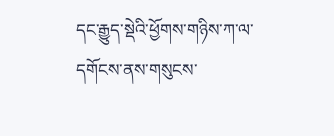དང་རྒྱུད་སྡེའི་ཕྱོགས་གཉིས་ཀ་ལ་དགོངས་ནས་གསུངས་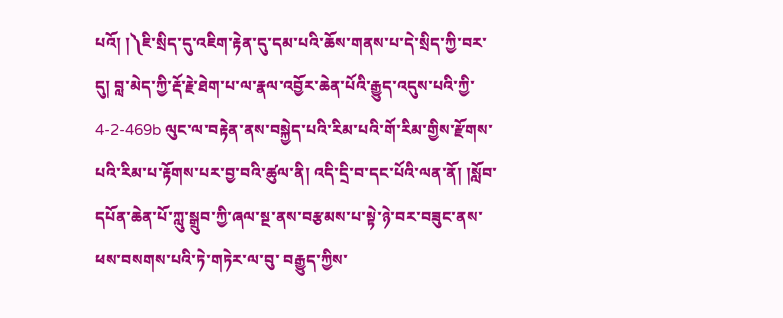པའོ། །༽ཇི་སྲིད་དུ་འཇིག་རྟེན་དུ་དམ་པའི་ཆོས་གནས་པ་དེ་སྲིད་ཀྱི་བར་དུ། བླ་མེད་ཀྱི་རྡོ་རྗེ་ཐེག་པ་ལ་རྣལ་འབྱོར་ཆེན་པོའི་རྒྱུད་འདུས་པའི་ཀྱི་ 4-2-469b ལུང་ལ་བརྟེན་ནས་བསྐྱེད་པའི་རིམ་པའི་གོ་རིམ་གྱིས་རྫོགས་པའི་རིམ་པ་རྟོགས་པར་བྱ་བའི་ཚུལ་ནི། འདི་དྲི་བ་དང་པོའི་ལན་ནོ། །སློབ་དཔོན་ཆེན་པོ་ཀླུ་སྒྲུབ་ཀྱི་ཞལ་སྔ་ནས་བརྩམས་པ་སྟེ་ཉེ་བར་བཟུང་ནས་ཕས་བསགས་པའི་ཏེ་གཏེར་ལ་བུ་ བརྒྱུད་ཀྱིས་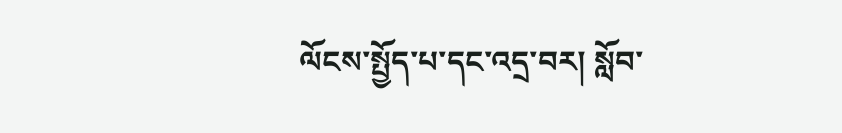ལོངས་སྤྱོད་པ་དང་འདྲ་བར། སློབ་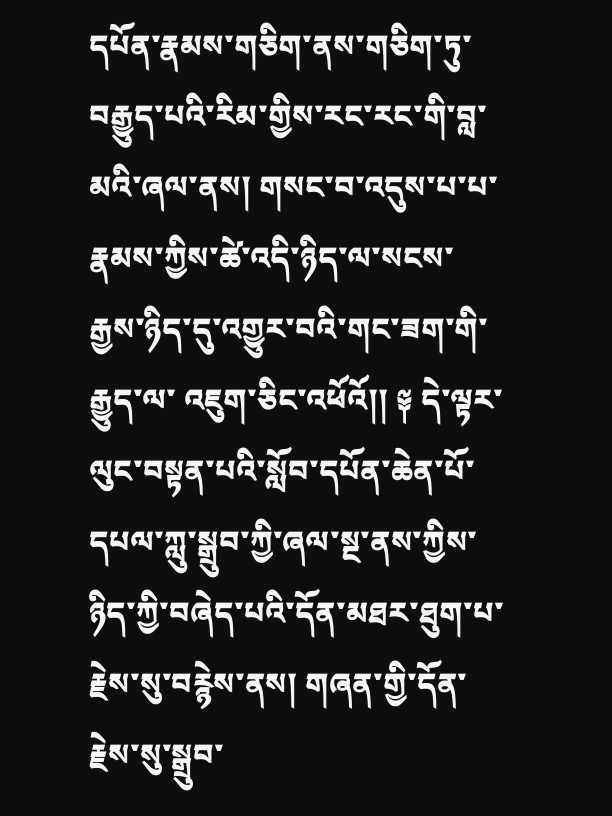དཔོན་རྣམས་གཅིག་ནས་གཅིག་ཏུ་བརྒྱུད་པའི་རིམ་གྱིས་རང་རང་གི་བླ་མའི་ཞལ་ནས། གསང་བ་འདུས་པ་པ་རྣམས་ཀྱིས་ཚེ་འདི་ཉིད་ལ་སངས་རྒྱས་ཉིད་དུ་འགྱུར་བའི་གང་ཟག་གི་རྒྱུད་ལ་ འཇུག་ཅིང་འཕོའོ།། ༈ དེ་ལྟར་ལུང་བསྟན་པའི་སློབ་དཔོན་ཆེན་པོ་དཔལ་ཀླུ་སྒྲུབ་ཀྱི་ཞལ་སྔ་ནས་ཀྱིས་ཉིད་ཀྱི་བཞེད་པའི་དོན་མཐར་ཐུག་པ་རྗེས་སུ་བརྙེས་ནས། གཞན་གྱི་དོན་རྗེས་སུ་སྒྲུབ་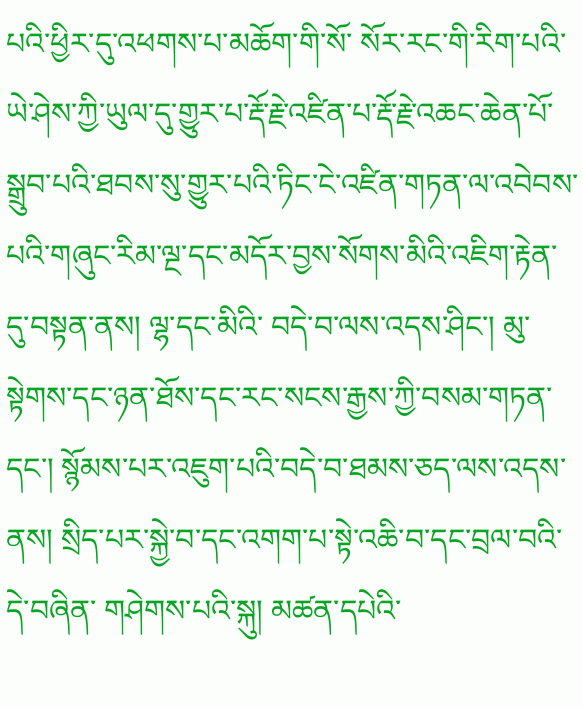པའི་ཕྱིར་དུ་འཕགས་པ་མཆོག་གི་སོ་ སོར་རང་གི་རིག་པའི་ཡེ་ཤེས་ཀྱི་ཡུལ་དུ་གྱུར་པ་རྡོ་རྗེ་འཛིན་པ་རྡོ་རྗེ་འཆང་ཆེན་པོ་སྒྲུབ་པའི་ཐབས་སུ་གྱུར་པའི་ཏིང་ངེ་འཛིན་གཏན་ལ་འབེབས་པའི་གཞུང་རིམ་ལྔ་དང་མདོར་བྱས་སོགས་མིའི་འཇིག་རྟེན་དུ་བསྟན་ནས། ལྷ་དང་མིའི་ བདེ་བ་ལས་འདས་ཤིང་། མུ་སྟེགས་དང་ཉན་ཐོས་དང་རང་སངས་རྒྱས་ཀྱི་བསམ་གཏན་དང་། སྙོམས་པར་འཇུག་པའི་བདེ་བ་ཐམས་ཅད་ལས་འདས་ནས། སྲིད་པར་སྐྱེ་བ་དང་འགག་པ་སྟེ་འཆི་བ་དང་བྲལ་བའི་དེ་བཞིན་ གཤེགས་པའི་སྐུ། མཚན་དཔེའི་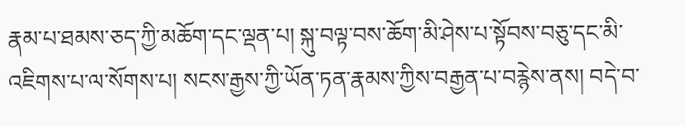རྣམ་པ་ཐམས་ཅད་ཀྱི་མཆོག་དང་ལྡན་པ། སྐུ་བལྟ་བས་ཆོག་མི་ཤེས་པ་སྟོབས་བཅུ་དང་མི་འཇིགས་པ་ལ་སོགས་པ། སངས་རྒྱས་ཀྱི་ཡོན་ཏན་རྣམས་ཀྱིས་བརྒྱན་པ་བརྙེས་ནས། བདེ་བ་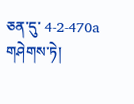ཅན་དུ་ 4-2-470a གཤེགས་ཏེ།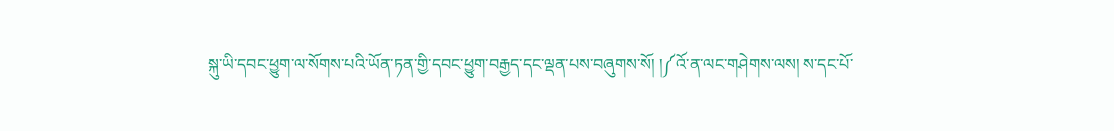སྐུ་ཡི་དབང་ཕྱུག་ལ་སོགས་པའི་ཡོན་ཏན་གྱི་དབང་ཕྱུག་བརྒྱད་དང་ལྡན་པས་བཞུགས་སོ། །༼འོ་ན་ལང་གཤེགས་ལས། ས་དང་པོ་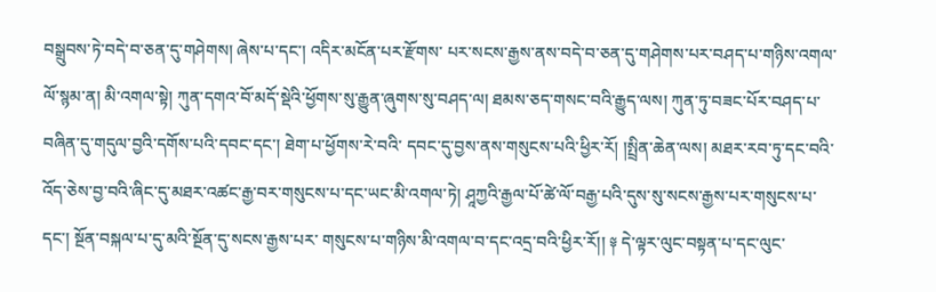བསྒྲུབས་ཏེ་བདེ་བ་ཅན་དུ་གཤེགས། ཞེས་པ་དང་། འདིར་མངོན་པར་རྫོགས་ པར་སངས་རྒྱས་ནས་བདེ་བ་ཅན་དུ་གཤེགས་པར་བཤད་པ་གཉིས་འགལ་ལོ་སྙམ་ན། མི་འགལ་སྟེ། ཀུན་དགའ་བོ་མདོ་སྡེའི་ཕྱོགས་སུ་རྒྱུན་ཞུགས་སུ་བཤད་ལ། ཐམས་ཅད་གསང་བའི་རྒྱུད་ལས། ཀུན་ཏུ་བཟང་པོར་བཤད་པ་བཞིན་དུ་གདུལ་བྱའི་དགོས་པའི་དབང་དང་། ཐེག་པ་ཕྱོགས་རེ་བའི་ དབང་དུ་བྱས་ནས་གསུངས་པའི་ཕྱིར་རོ། །སྤྲིན་ཆེན་ལས། མཐར་རབ་ཏུ་དང་བའི་འོད་ཅེས་བྱ་བའི་ཞིང་དུ་མཐར་འཚང་རྒྱ་བར་གསུངས་པ་དང་ཡང་མི་འགལ་ཏེ། ཤཱཀྱའི་རྒྱལ་པོ་ཚེ་ལོ་བརྒྱ་པའི་དུས་སུ་སངས་རྒྱས་པར་གསུངས་པ་དང་། སྔོན་བསྐལ་པ་དུ་མའི་སྔོན་དུ་སངས་རྒྱས་པར་ གསུངས་པ་གཉིས་མི་འགལ་བ་དང་འདྲ་བའི་ཕྱིར་རོ།། ༈ དེ་ལྟར་ལུང་བསྟན་པ་དང་ལུང་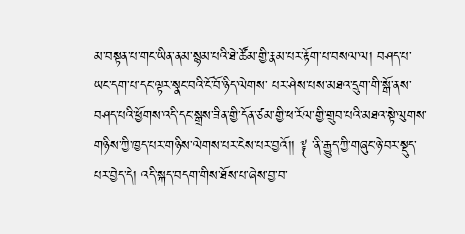མ་བསྟན་པ་གང་ཡིན་ནམ་སྙམ་པའི་ཐེ་ཚོམ་གྱི་རྣམ་པར་རྟོག་པ་བསལ་ལ། བཤད་པ་ཡང་དག་པ་དང་ལྟར་སྣང་བའི་ངོ་བོ་ཉིད་ལེགས་ པར་ཤེས་པས་མཐའ་དྲུག་གི་སྒོ་ནས་བཤད་པའི་ཕྱོགས་འདི་དང་སྒྲས་ཟིན་གྱི་དོན་ཙམ་གྱི་ཕ་རོལ་གྱི་གྲུབ་པའི་མཐའ་སྟེ་ལུགས་གཉིས་ཀྱི་ཁྱད་པར་གཉིས་ལེགས་པར་ངེས་པར་བྱའོ།། ༈ ་ནི་རྒྱུད་ཀྱི་གཞུང་ཉེ་བར་སྡུད་ པར་བྱེད་དེ། འདི་སྐད་བདག་གིས་ཐོས་པ་ཞེས་བྱ་བ་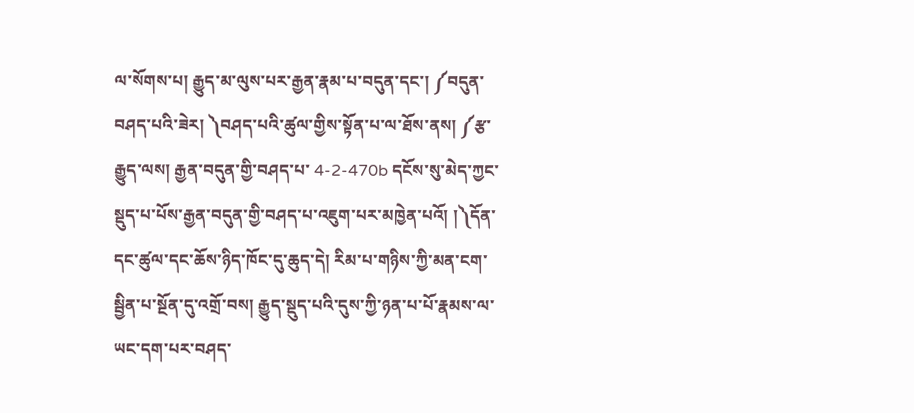ལ་སོགས་པ། རྒྱུད་མ་ལུས་པར་རྒྱན་རྣམ་པ་བདུན་དང་། ༼བདུན་བཤད་པའི་ཟེར། ༽བཤད་པའི་ཚུལ་གྱིས་སྟོན་པ་ལ་ཐོས་ནས། ༼རྩ་རྒྱུད་ལས། རྒྱན་བདུན་གྱི་བཤད་པ་ 4-2-470b དངོས་སུ་མེད་ཀྱང་སྡུད་པ་པོས་རྒྱན་བདུན་གྱི་བཤད་པ་འཇུག་པར་མཁྱེན་པའོ། །༽དོན་དང་ཚུལ་དང་ཆོས་ཉིད་ཁོང་དུ་ཆུད་དེ། རིམ་པ་གཉིས་ཀྱི་མན་ངག་སྦྱིན་པ་སྔོན་དུ་འགྲོ་བས། རྒྱུད་སྡུད་པའི་དུས་ཀྱི་ཉན་པ་པོ་རྣམས་ལ་ཡང་དག་པར་བཤད་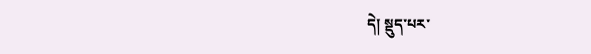དེ། སྡུད་པར་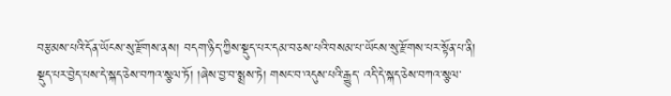བརྩམས་པའི་དོན་ཡོངས་སུ་རྫོགས་ནས། བདག་ཉིད་ཀྱིས་སྡུད་པར་དམ་བཅས་པའི་བསམ་པ་ཡོངས་སུ་རྫོགས་པར་སྟོན་པ་ནི། སྡུད་པར་བྱེད་པས་དེ་སྐད་ཅེས་བཀའ་སྩལ་ཏོ། །ཞེས་བྱ་བ་སྨྲས་ཏེ། གསང་བ་འདུས་པའི་རྒྱུད་ འདི་དེ་སྐད་ཅེས་བཀའ་སྩལ་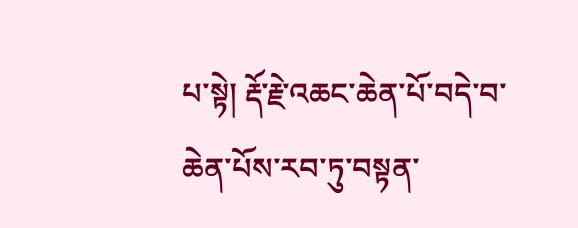པ་སྟེ། རྡོ་རྗེ་འཆང་ཆེན་པོ་བདེ་བ་ཆེན་པོས་རབ་ཏུ་བསྟན་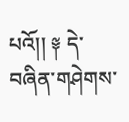པའོ།། ༈ དེ་བཞིན་གཤེགས་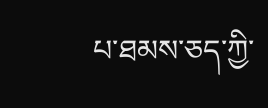པ་ཐམས་ཅད་ཀྱི་